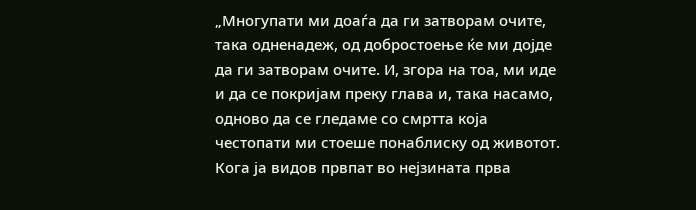„Многупати ми доаѓа да ги затворам очите, така одненадеж, од добростоење ќе ми дојде да ги затворам очите. И, згора на тоа, ми иде и да се покријам преку глава и, така насамо, одново да се гледаме со смртта која честопати ми стоеше понаблиску од животот. Кога ја видов првпат во нејзината прва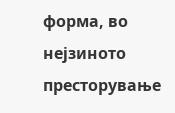форма, во нејзиното престорување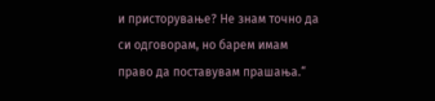и присторување? Не знам точно да си одговорам, но барем имам право да поставувам прашања.“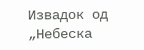Извадок од „Небеска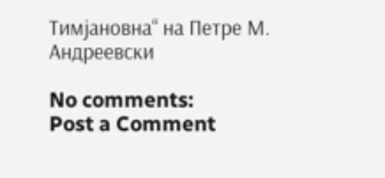Тимјановна“ на Петре М. Андреевски

No comments:
Post a Comment